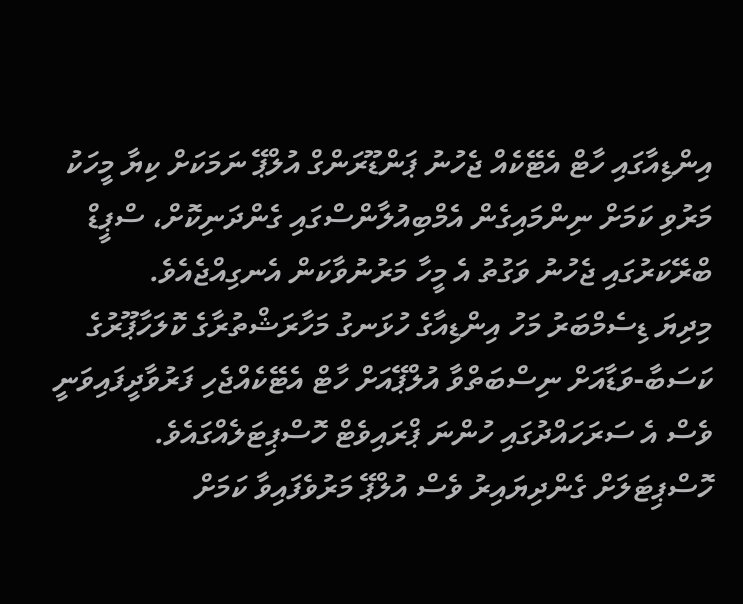އިންޑިއާގައި ހާޓް އެޓޭކެއް ޖެހުނު ޕަންޑޫރަންގް އުލްޕޭ ނަމަކަށް ކިޔާ މީހަކު މަރުވި ކަމަށް ނިންމައިގެން އެމްބިއުލާންސްގައި ގެންދަނިކޮށް، ސްޕީޑް ބްރޭކަރުގައި ޖެހުނު ވަގުތު އެ މީހާ މަރުނުވާކަން އެނގިއްޖެއެވެ.
މިދިޔަ ޑިސެމްބަރު މަހު އިންޑިއާގެ ހުޅަނގު މަހާރަޝްތުރާގެ ކޮލަހާޕޫރުގެ ކަސަބާ-ވަޑާއަށް ނިސްބަތްވާ އުލްޕޭއަށް ހާޓް އެޓޭކެއްޖެހި ފަރުވާދީފައިވަނީ ވެސް އެ ސަރަހައްދުގައި ހުންނަ ޕްރައިވެޓް ހޮސްޕިޓަލެއްގައެވެ.
ހޮސްޕިޓަލަށް ގެންދިޔައިރު ވެސް އުލްޕޭ މަރުވެފައިވާ ކަމަށް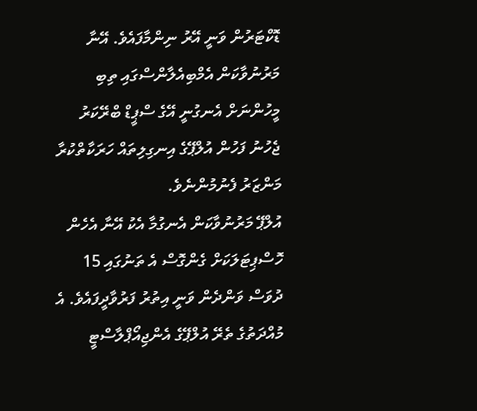ޑޮކްޓަރުން ވަނީ އޭރު ނިންމާފައެވެ. އޭނާ މަރުނުވާކަން އެމްބިއެލާންސްގައި ތިބި މީހުންނަށް އެނގުނީ އޭގެ ސްޕީޑް ބްރޭކަރު ޖެހުނު ފަހުން އުލްޕޭގެ އިނގިލިތައް ހަރަކާތްކުރާ މަންޒަރު ފެނުމުންނެވެ.
އުލްޕޭ މަރުނުވާކަން އެނގުމާ އެކު އޭނާ އެހެން ހޮސްޕިޓަލަކަށް ގެންގޮސް އެ ތަނުގައި 15 ދުވަސް ވަންދެން ވަނީ އިތުރު ފަރުވާދީފައެވެ. އެ މުއްދަތުގެ ތެރޭ އުލްޕޭގެ އެންޖިއޯޕްލާސްޓީ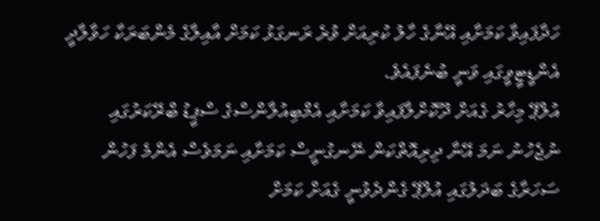ހަދާފައިވާ ކަމަށާއި އޭނާގެ ހާލު ކުރިއަށް ވުރެ ރަނގަޅު ކަމަށް އާއިލާގެ މެންބަރަކާ ހަވާލާދީ އެންޑީޓީވީގައި ވަނީ ބުނެފައެވެ.
އުލްޕޭ މިހާރު ގެއަށް ދޫކޮށްލާފައިވާ ކަމަށާއި އެމްބިއުލާންސްގެ ސްޕީޑު ބްރޭކަރުގައި ނުޖެހުނު ނަމަ އޭނާ ދިރިއޮތްކަން ނޭނގުނީސް ކަމަށާއި ނަމަވެސް އެންމެ ފަހުން ސަހަރާގެ ބަދަލުގައި އުލްޕޭ ގެންދެވުނީ ގެއަށް ކަމަށް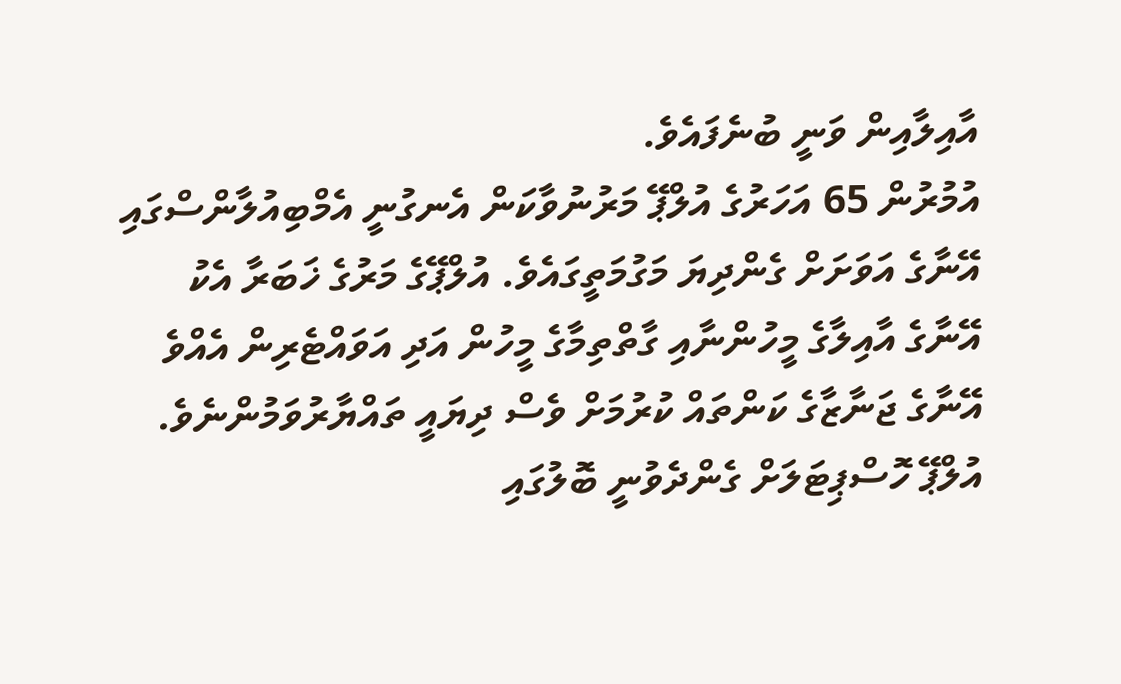އާއިލާއިން ވަނީ ބުނެފައެވެ.
އުމުރުން 65 އަހަރުގެ އުލްޕޭ މަރުނުވާކަން އެނގުނީ އެމްބިއުލާންސްގައި އޭނާގެ އަވަށަށް ގެންދިޔަ މަގުމަތީގައެވެ. އުލްޕޭގެ މަރުގެ ޚަބަރާ އެކު އޭނާގެ އާއިލާގެ މީހުންނާއި ގާތްތިމާގެ މީހުން އަދި އަވައްޓެރިން އެއްވެ އޭނާގެ ޖަނާޒާގެ ކަންތައް ކުރުމަށް ވެސް ދިޔައީ ތައްޔާރުވަމުންނެވެ.
އުލްޕޭ ހޮސްޕިޓަލަށް ގެންދެވުނީ ބޮލުގައި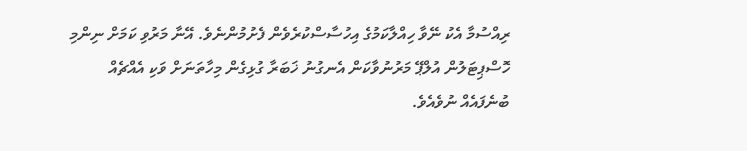ރިއްސުމާ އެކު ނޭވާ ހިއްލާކަމުގެ އިހުސާސްކުރެވެން ފެށުމުންނެވެ. އޭނާ މަރުވި ކަމަށް ނިންމި ހޮސްޕިޓަލުން އުލްޕޭ މަރުނުވާކަން އެނގުނު ޚަބަރާ ގުޅިގެން މިހާތަނަށް ވަކި އެއްޗެއް ބުނެފައެއް ނުވެއެވެ.